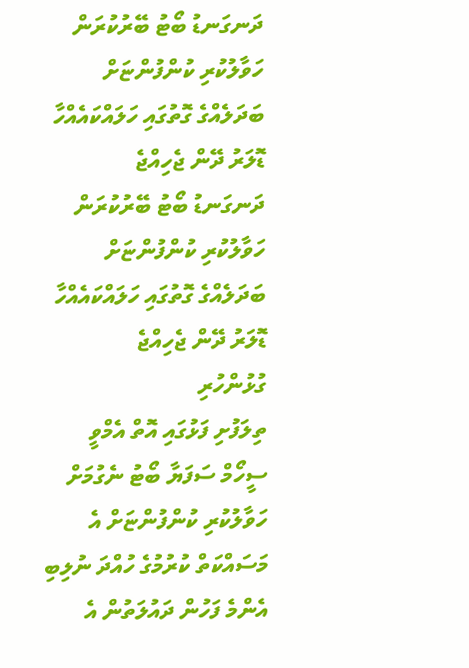ދަނގަނޑު ބޯޓު ބޭރުކުރަން ހަވާލުކުރި ކުންފުންޏަށް ބަދަލެއްގެ ގޮތުގައި ހަލައްކައެއްހާ ޑޮލަރު ދޭން ޖެހިއްޖެ
ދަނގަނޑު ބޯޓު ބޭރުކުރަން ހަވާލުކުރި ކުންފުންޏަށް ބަދަލެއްގެ ގޮތުގައި ހަލައްކައެއްހާ ޑޮލަރު ދޭން ޖެހިއްޖެ
ގުޅުންހުރި
ތިލަފުށި ފަޅުގައި އޮތް އެމްވީ ސީހޯމް ސަފަޔާ ބޯޓު ނެގުމަށް ހަވާލުކުރި ކުންފުންޏަށް އެ މަސައްކަތް ކުރުމުގެ ހުއްދަ ނުލިބި އެންމެ ފަހުން ދައުލަތުން އެ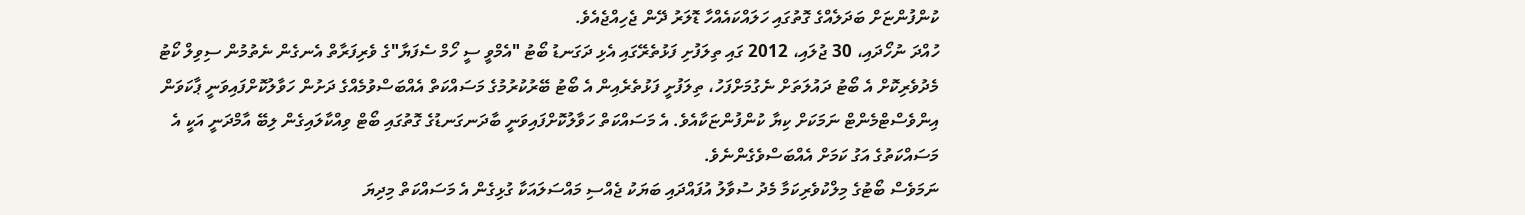ކުންފުންޏަށް ބަދަލެއްގެ ގޮތުގައި ހަލައްކައެއްހާ ޑޮލަރު ދޭން ޖެހިއްޖެއެވެ.
ހުއްދަ ނުހޯދައި، 30 ޖުލައި، 2012 ގައި ތިލަފުށި ފަޅުތެރޭގައި އެޅި ދަގަނޑު ބޯޓު "އެމްވީ ސީ ހޯމް ސެފަޔާ"ގެ ވެރިފަރާތް އެނގެން ނެތުމުން ސިވިލް ކޯޓު މެދުވެރިކޮށް އެ ބޯޓު ދައުލަތަށް ނެގުމަށްފަހު، ތިލަފުށީ ފަޅުތެރެއިން އެ ބޯޓު ބޭރުކުރުމުގެ މަސައްކަތް އެއްބަސްވުމެއްގެ ދަށުން ހަވާލުކޮށްފައިވަނީ ޕާކަވަން އިންވެސްޓްމެންޓް ނަމަކަށް ކިޔާ ކުންފުންޏަކާއެވެ. އެ މަސައްކަތް ހަވާލުކޮށްފައިވަނީ ބާދަނގަނޑުގެ ގޮތުގައި ބޯޓް ވިއްކާލައިގެން ލިބޭ އާމްދަނީ އަކީ އެ މަސައްކަތުގެ އަގު ކަމަށް އެއްބަސްވެގެންނެވެ.
ނަމަވެސް ބޯޓުގެ މިލްކުވެރިކަމާ މެދު ސުވާލު އުފައްދައި ބަޔަކު ޖެއްސި މައްސަލައަކާ ގުޅިގެން އެ މަސައްކަތް މިދިޔަ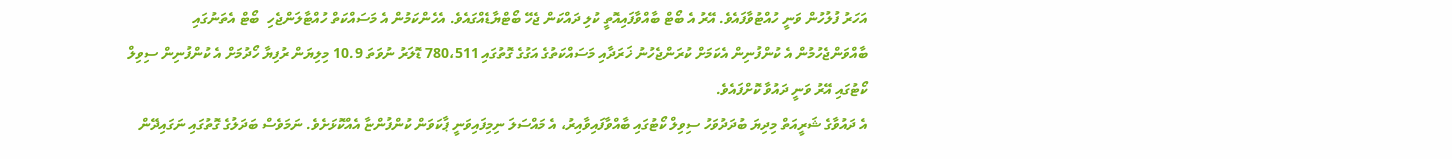އަހަރު ފުލުހުން ވަނީ ހުއްޓުވާފައެވެ. އޭރު އެ ބޯޓް ބާއްވާފައިއޮތީ ކުލި ދައްކަން ޖެހޭ ބޯޓްޔާޑެއްގައެވެ. އެހެންކަމުން އެ މަސައްކަތް ހުއްޓާލަންޖެހި  ބޯޓް އެތަނުގައި ބާއްވަންޖެހުމުން އެ ކުންފުނިން އެކަމަށް ކުރަންޖެހުނު ޚަރަދާއި މަސައްކަތުގެ އަގުގެ ގޮތުގައި 780،511 ޑޮލަރު ނުވަތަ 10.9 މިލިޔަން ރުފިޔާ ހޯދުމަށް އެ ކުންފުނިން ސިވިލް ކޯޓުގައި އޭރު ވަނީ ދައުވާ ކޮށްފައެވެ.
އެ ދައުވާގެ ޝަރީއަތް މިދިޔަ ބުދަދުވަހު ސިވިލް ކޯޓުގައި ބާއްވާފައިވާއިރު، އެ މައްސަލަ ނިމިފައިވަނީ ޕާކަވަން ކުންފުންޏާ އެއްކޮޅަށެވެ. ނަމަވެސް ބަދަލުގެ ގޮތުގައި ނަގައިދޭން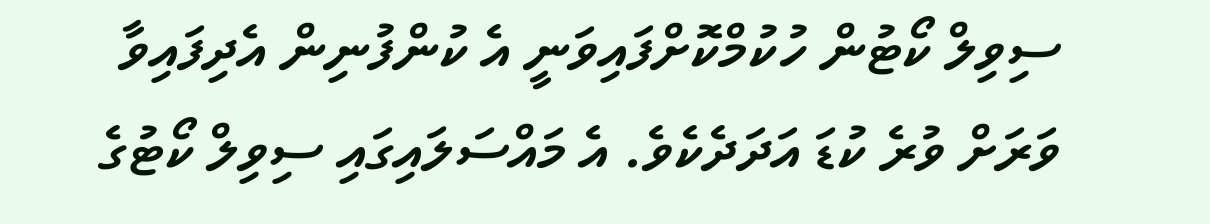ސިވިލް ކޯޓުން ހުކުމްކޮށްފައިވަނީ އެ ކުންފުނިން އެދިފައިވާ ވަރަށް ވުރެ ކުޑަ އަދަދެކެވެ. އެ މައްސަލައިގައި ސިވިލް ކޯޓުގެ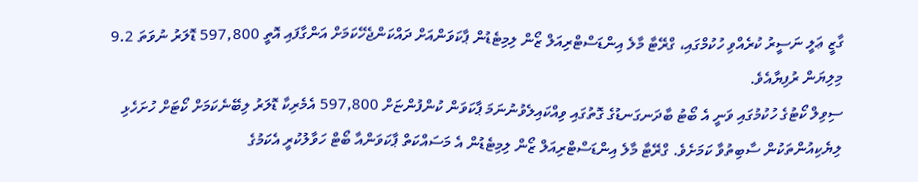ގާޒީ ޢަލީ ނަސީރު ކުރެއްވި ހުކުމްގައި، ގްރޭޓާ މާލެ އިންޑަސްޓްރިއަލް ޒޯން ލިމިޓެޑުން ޕާކަވަންއަށް ދައްކަންޖެހޭކަމަށް އަންގާފައި އޮތީ 597,800 ޑޮލަރު ނުވަތަ 9.2 މިލިޔަން ރުފިޔާއެވެ.
ސިވިލް ކޯޓުގެ ހުކުމުގައި ވަނީ އެ ބޯޓު ބާދަނގަނޑުގެ ގޮތުގައި ވިއްކައިލެވުނުނަމަ ޕާކަވަން ކުންފުންޏަށް 597,800 އެމެރިކާ ޑޮލަރު ލިބޭނެކަމަށް ކޯޓަށް ހުށަހެޅި ލިޔެކިއުންތަކުން ސާބިތުވާ ކަމަށެވެ. ގްރޭޓާ މާލެ އިންޑަސްޓްރިއަލް ޒޯން ލިމިޓެޑުން އެ މަސައްކަތް ޕާކަވަންއާ ބޯޓް ހަވާލުކުރީ އެކަމުގެ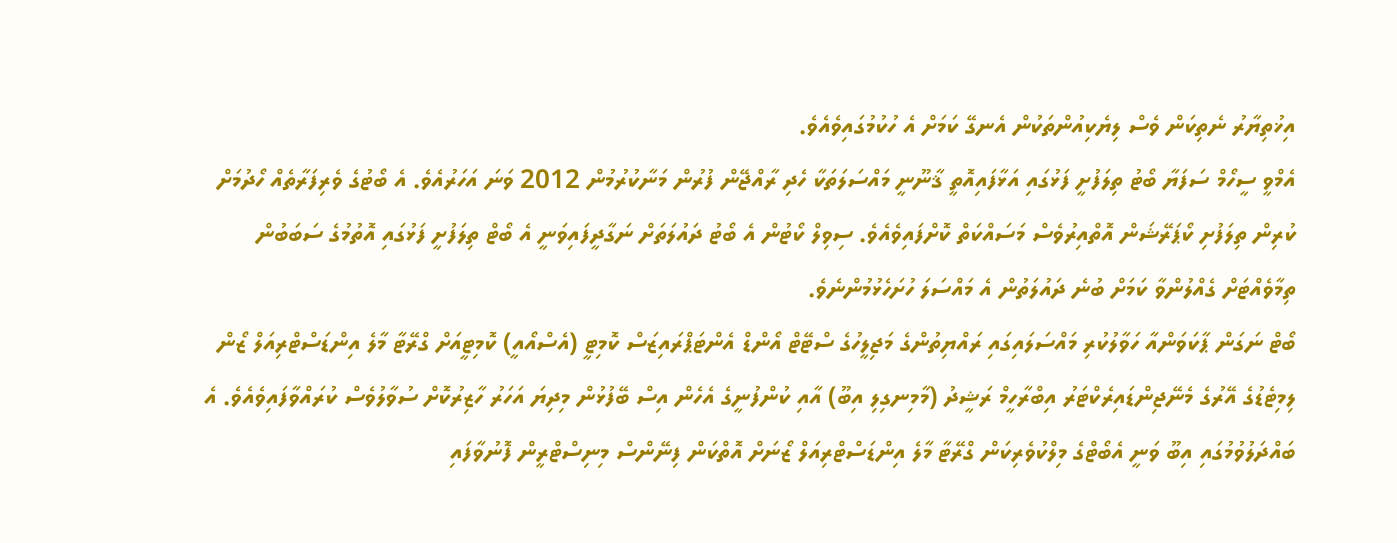އިޚުތިޔާރު ނެތިކަން ވެސް ލިޔެކިއުންތަކުން އެނގޭ ކަމަށް އެ ހުކުމުގައިވެއެވެ.
އެމްވީ ސީހޯމް ސަފަޔާ ބޯޓު ތިލަފުށީ ފަޅުގައި އަޅާފައިއޮތީ ޤާނޫނީ މައްސަލަތަކާ ހެދި ރާއްޖޭން ފުރުން މަނާކުރުމުން 2012 ވަނަ އަހަރުއެވެ. އެ ބޯޓުގެ ވެރިފަރާތެއް ހޯދުމަށް ކުރިން ތިލަފުށި ކޯޕަރޭޝަން އޮތްއިރުވެސް މަސައްކަތް ކޮށްފައިވެއެވެ. ސިވިލް ކޯޓުން އެ ބޯޓު ދައުލަތަށް ނަގާދީފައިވަނީ އެ ބޯޓް ތިލަފުށީ ފަޅުގައި އޮތުމުގެ ސަބަބުން ތިމާވެއްޓަށް ގެއްލުންވާ ކަމަށް ބުނެ ދައުލަތުން އެ މައްސަލަ ހުށަހެޅުމުންނެވެ.
ބޯޓް ނަގަން ޕާކަވަންއާ ހަވާލުކުރި މައްސަލައިގައި ރައްޔިތުންގެ މަޖިލީހުގެ ސްޓޭޓް އޯންޑް އެންޓަޕްރައިޒަސް ކޮމިޓީ (އެސްއޯއީ) ކޮމިޓީއަށް ގްރޭޓާ މާލެ އިންޑަސްޓްރިއަލް ޒޯން ލިމިޓެޑުގެ އޭރުގެ މެނޭޖިންޑައިރެކްޓަރު އިބްރާހީމް ރަޝީދު (މާމިނގިލި އިބޫ) އާއި ކުންފުނީގެ އެހެން އިސް ބޭފުޅުން މިދިޔަ އަހަރު ހާޒިރުކޮށް ސުވާލުވެސް ކުރައްވާފައިވެއެވެ. އެ ބައްދަލުވުމުގައި އިބޫ ވަނީ އެބޯޓްގެ މިލްކުވެރިކަން ގްރޭޓާ މާލެ އިންޑަސްޓްރިއަލް ޒޯނަށް އޮތްކަން ފިނޭންސް މިނިސްޓްރީން ފޮނުވާފައި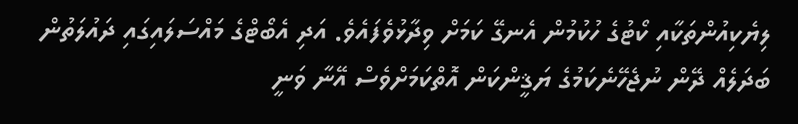ލިޔެކިއުންތަކާއި ކޯޓުގެ ހުކުމުން އެނގޭ ކަމަށް ވިދާޅުވެފައެވެ. އަދި އެބޯޓްގެ މައްސަލައިގައި ދައުލަތުން ބަދަލެއް ދޭން ނުޖެހޭނެކަމުގެ ޔަޤީންކަން އޮތްކަމަށްވެސް އޭނާ ވަނީ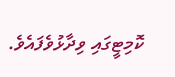ކޮމިޓީގައި ވިދާޅުވެފައެވެ.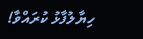ހިޔާލުފާޅު ކުރައްވާ!